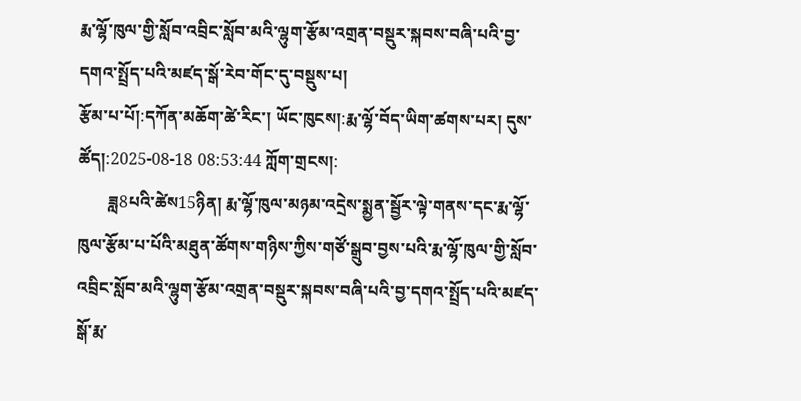རྨ་ལྷོ་ཁུལ་གྱི་སློབ་འབྲིང་སློབ་མའི་ལྷུག་རྩོམ་འགྲན་བསྡུར་སྐབས་བཞི་པའི་བྱ་དགའ་སྤྲོད་པའི་མཛད་སྒོ་རེབ་གོང་དུ་བསྡུས་པ།
རྩོམ་པ་པོ།:དཀོན་མཆོག་ཚེ་རིང་། ཡོང་ཁུངས།:རྨ་ལྷོ་བོད་ཡིག་ཚགས་པར། དུས་ཚོད།:2025-08-18 08:53:44 ཀློག་གྲངས།:
       ཟླ8པའི་ཚེས15ཉིན། རྨ་ལྷོ་ཁུལ་མཉམ་འདྲེས་སྨྱན་སྦྱོར་ལྟེ་གནས་དང་རྨ་ལྷོ་ཁུལ་རྩོམ་པ་པོའི་མཐུན་ཚོགས་གཉིས་ཀྱིས་གཙོ་སྒྲུབ་བྱས་པའི་རྨ་ལྷོ་ཁུལ་གྱི་སློབ་འབྲིང་སློབ་མའི་ལྷུག་རྩོམ་འགྲན་བསྡུར་སྐབས་བཞི་པའི་བྱ་དགའ་སྤྲོད་པའི་མཛད་སྒོ་རྨ་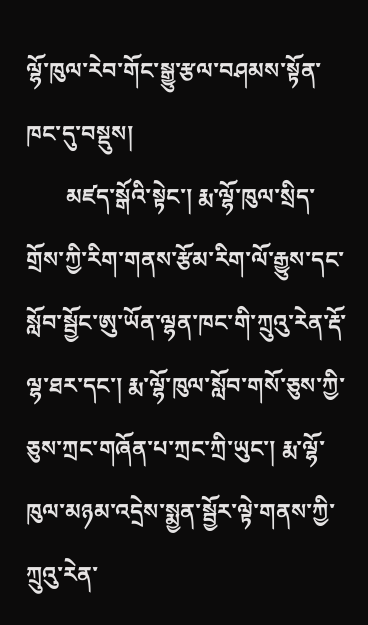ལྷོ་ཁུལ་རེབ་གོང་སྒྱུ་རྩལ་བཤམས་སྟོན་ཁང་དུ་བསྡུས།
       མཛད་སྒོའི་སྟེང་། རྨ་ལྷོ་ཁུལ་སྲིད་གྲོས་ཀྱི་རིག་གནས་རྩོམ་རིག་ལོ་རྒྱུས་དང་སློབ་སྦྱོང་ཨུ་ཡོན་ལྷན་ཁང་གི་ཀྲུའུ་རེན་རྡོ་ལྷ་ཐར་དང་། རྨ་ལྷོ་ཁུལ་སློབ་གསོ་ཅུས་ཀྱི་ཅུས་ཀྲང་གཞོན་པ་ཀྲང་ཀྲི་ཡུང་། རྨ་ལྷོ་ཁུལ་མཉམ་འདྲེས་སྨྱན་སྦྱོར་ལྟེ་གནས་ཀྱི་ཀྲུའུ་རེན་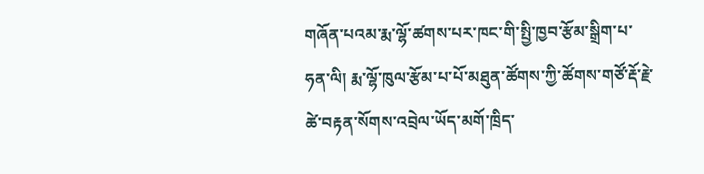གཞོན་པའམ་རྨ་ལྷོ་ཚགས་པར་ཁང་གི་སྤྱི་ཁྱབ་རྩོམ་སྒྲིག་པ་ཧན་ལི། རྨ་ལྷོ་ཁུལ་རྩོམ་པ་པོ་མཐུན་ཚོགས་ཀྱི་ཚོགས་གཙོ་རྡོ་རྗེ་ཚེ་བརྟན་སོགས་འབྲེལ་ཡོད་མགོ་ཁྲིད་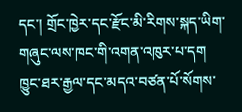དང་། གྲོང་ཁྱེར་དང་རྫོང་མི་རིགས་སྐད་ཡིག་གཞུང་ལས་ཁང་གི་འགན་འཁུར་པ་དག ཁྱུང་ཐར་རྒྱལ་དང་མདའ་བཙན་པོ་སོགས་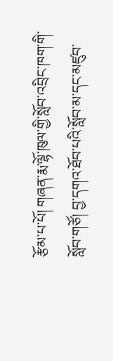རྩོམ་པ་པོ། གཞན་རྨ་ལྷོ་ཁུལ་གྱི་སློབ་འབྲིང་ཁག་གི་སློབ་གཙོ། བྱ་དགའ་ཐོབ་པའི་སློབ་མ་དང་མཛུབ་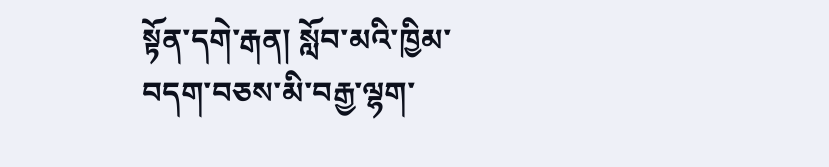སྟོན་དགེ་རྒན། སློབ་མའི་ཁྱིམ་བདག་བཅས་མི་བརྒྱ་ལྷག་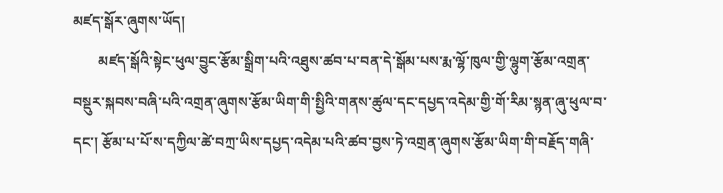མཛད་སྒོར་ཞུགས་ཡོད།
       མཛད་སྒོའི་སྟེང་ཕུལ་བྱུང་རྩོམ་སྒྲིག་པའི་འཐུས་ཚབ་པ་བན་དེ་སྒོམ་པས་རྨ་ལྷོ་ཁུལ་གྱི་ལྷུག་རྩོམ་འགྲན་བསྡུར་སྐབས་བཞི་པའི་འགྲན་ཞུགས་རྩོམ་ཡིག་གི་སྤྱིའི་གནས་ཚུལ་དང་དཔྱད་འདེམ་གྱི་གོ་རིམ་སྙན་ཞུ་ཕུལ་བ་དང་། རྩོམ་པ་པོ་ས་དཀྱིལ་ཚེ་བཀྲ་ཡིས་དཔྱད་འདེམ་པའི་ཚབ་བྱས་ཏེ་འགྲན་ཞུགས་རྩོམ་ཡིག་གི་བརྗོད་གཞི་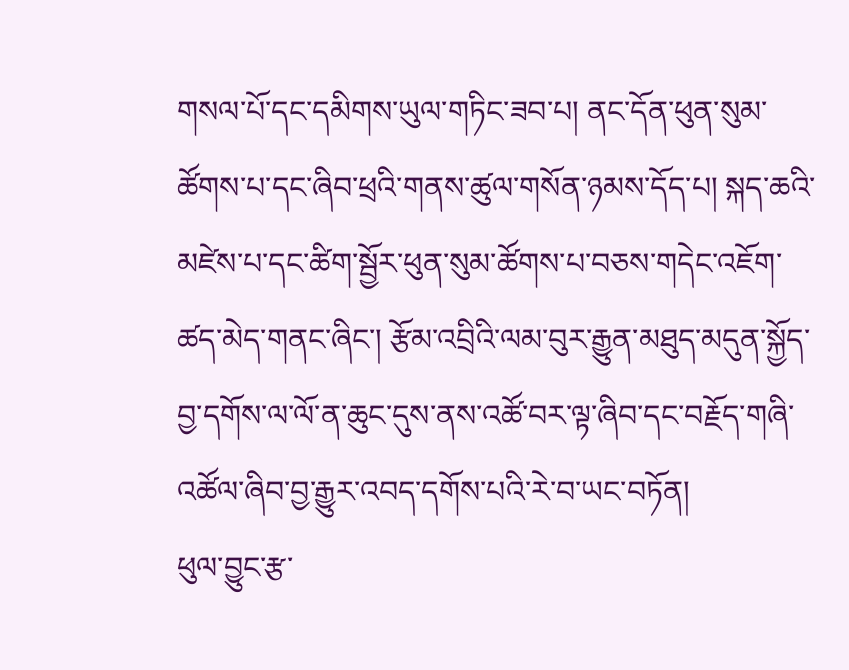གསལ་པོ་དང་དམིགས་ཡུལ་གཏིང་ཟབ་པ། ནང་དོན་ཕུན་སུམ་ཚོགས་པ་དང་ཞིབ་ཕྲའི་གནས་ཚུལ་གསོན་ཉམས་དོད་པ། སྐད་ཆའི་མཛེས་པ་དང་ཚིག་སྦྱོར་ཕུན་སུམ་ཚོགས་པ་བཅས་གདེང་འཇོག་ཚད་མེད་གནང་ཞིང་། རྩོམ་འབྲིའི་ལམ་བུར་རྒྱུན་མཐུད་མདུན་སྐྱོད་བྱ་དགོས་ལ་ལོ་ན་ཆུང་དུས་ནས་འཚོ་བར་ལྟ་ཞིབ་དང་བརྗོད་གཞི་འཚོལ་ཞིབ་བྱ་རྒྱུར་འབད་དགོས་པའི་རེ་བ་ཡང་བཏོན།
ཕུལ་བྱུང་རྩ་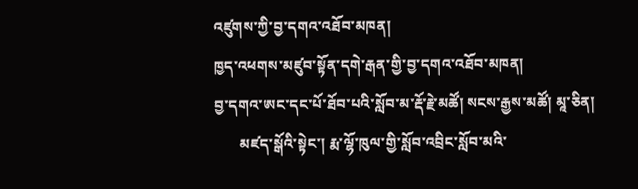འཛུགས་ཀྱི་བྱ་དགའ་འཐོབ་མཁན།
ཁྱད་འཕགས་མཛུབ་སྟོན་དགེ་རྒན་གྱི་བྱ་དགའ་འཐོབ་མཁན།
བྱ་དགའ་ཨང་དང་པོ་ཐོབ་པའི་སློབ་མ་རྡོ་རྗེ་མཚོ། སངས་རྒྱས་མཚོ། མཱ་ཅིན།
       མཛད་སྒོའི་སྟེང་། རྨ་ལྷོ་ཁུལ་གྱི་སློབ་འབྲིང་སློབ་མའི་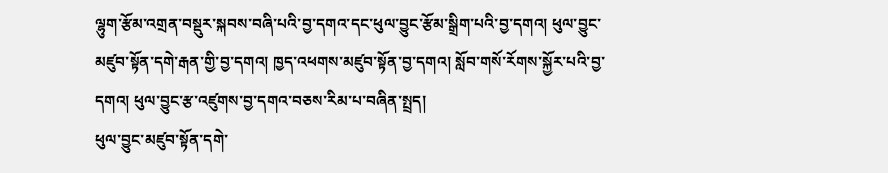ལྷུག་རྩོམ་འགྲན་བསྡུར་སྐབས་བཞི་པའི་བྱ་དགའ་དང་ཕུལ་བྱུང་རྩོམ་སྒྲིག་པའི་བྱ་དགའ། ཕུལ་བྱུང་མཛུབ་སྟོན་དགེ་རྒན་གྱི་བྱ་དགའ། ཁྱད་འཕགས་མཛུབ་སྟོན་བྱ་དགའ། སློབ་གསོ་རོགས་སྐྱོར་པའི་བྱ་དགའ། ཕུལ་བྱུང་རྩ་འཛུགས་བྱ་དགའ་བཅས་རིམ་པ་བཞིན་སྤྲད།
ཕུལ་བྱུང་མཛུབ་སྟོན་དགེ་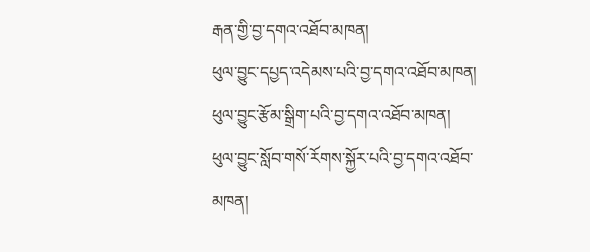རྒན་གྱི་བྱ་དགའ་འཐོབ་མཁན།
ཕུལ་བྱུང་དཔྱད་འདེམས་པའི་བྱ་དགའ་འཐོབ་མཁན།
ཕུལ་བྱུང་རྩོམ་སྒྲིག་པའི་བྱ་དགའ་འཐོབ་མཁན།
ཕུལ་བྱུང་སློབ་གསོ་རོགས་སྐྱོར་པའི་བྱ་དགའ་འཐོབ་མཁན།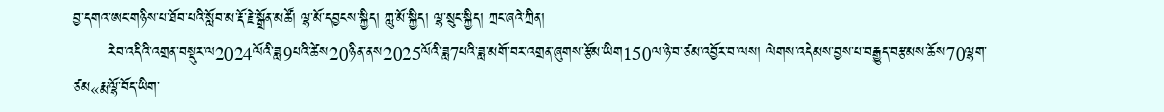བྱ་དགའ་ཨང་གཉིས་པ་ཐོབ་པའི་སློབ་མ་རྡོ་རྗེ་སྒྲོན་མཚོ། ལྷ་མོ་དབྱངས་སྐྱིད། ཀླུ་མོ་སྐྱིད། ལྷ་སྲུང་སྐྱིད། ཀྲང་ཞའེ་ཀྲིན།
       རེབ་འདིའི་འགྲན་བསྡུར་ལ2024ལོའི་ཟླ9པའི་ཚེས20ཉིན་ནས2025ལོའི་ཟླ7པའི་ཟླ་མགོ་བར་འགྲན་ཞུགས་རྩོམ་ཡིག150ལ་ཉེ་བ་ཙམ་འབྱོར་བ་ལས། ལེགས་འདེམས་བྱས་པ་བརྒྱུད་བརྩམས་ཆོས70ལྷག་ཙམ«རྨ་ལྷོ་བོད་ཡིག་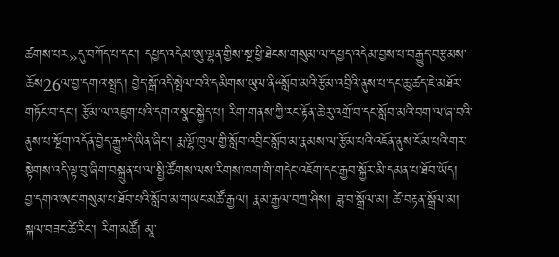ཚགས་པར»དུ་བཀོད་པ་དང་། དཔྱད་འདེམ་ཨུ་ལྷན་གྱིས་སྔ་ཕྱི་ཐེངས་གསུམ་ལ་དཔྱད་འདེམ་བྱས་པ་བརྒྱུད་བརྩམས་ཆོས26ལ་བྱ་དགའ་སྤྲད། བྱེད་སྒོ་འདི་སྤེལ་བའི་དམིགས་ཡུལ་ནི“སློབ་མའི་རྩོམ་འབྲིའི་ནུས་པ་དང་ཆུ་ཚད་ཇེ་མཐོར་གཏོང་བ་དང་། རྩོམ་ལ་འཇུག་པའི་དགའ་སྣང་སྐྱེད་པ། རིག་གནས་ཀྱི་རང་རྟོན་ཆེ་རུ་འགྲོ་བ་དང་སློབ་མའི་བག་ལ་ཞ་བའི་ནུས་པ་སྔོག་འདོན་བྱེད་རྒྱུ”དེ་ཡིན་ཞིང་། རྨ་ལྷོ་ཁུལ་གྱི་སློབ་འབྲིང་སློབ་མ་རྣམས་ལ་རྩོམ་པའི་འཇོན་ནུས་ངོམ་པའི་གར་སྟེགས་འདི་ལྟ་བུ་ཞིག་བསྐྲུན་པ་ལ་སྤྱི་ཚོགས་ལས་རིགས་ཁག་གི་གདེང་འཇོག་དང་རྒྱབ་སྐྱོར་མི་དམན་པ་ཐོབ་ཡོད།
བྱ་དགའ་ཨང་གསུམ་པ་ཐོབ་པའི་སློབ་མ་གཡང་མཚོ་རྒྱལ། རྣམ་རྒྱལ་བཀྲ་ཤིས། ཟླ་བ་སྒྲོལ་མ། ཚེ་བརྟན་སྒྲོལ་མ། སྐལ་བཟང་ཚེ་རིང་། རིག་མཚོ། མཱ་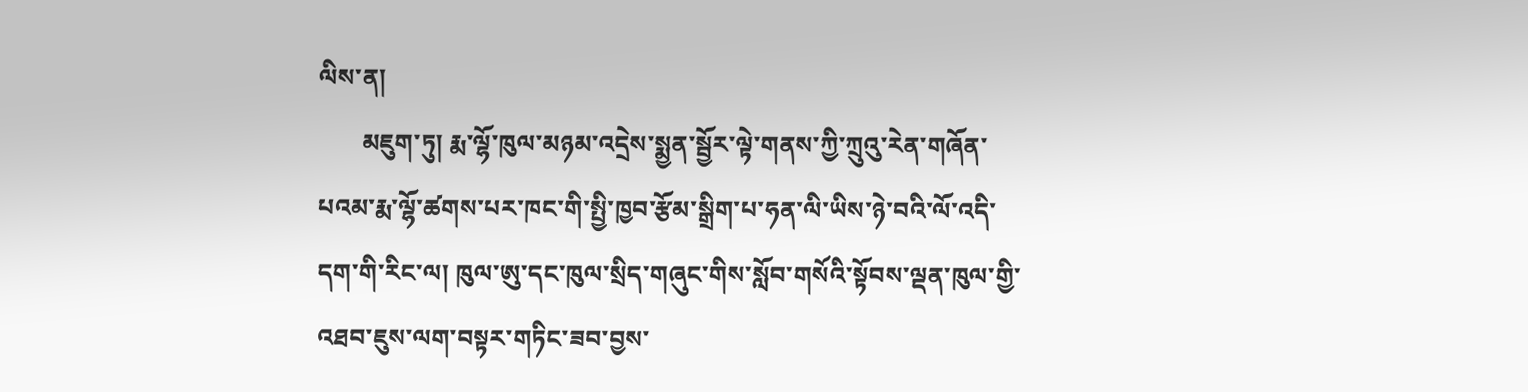ལིས་ན།
       མཇུག་ཏུ། རྨ་ལྷོ་ཁུལ་མཉམ་འདྲེས་སྨྱན་སྦྱོར་ལྟེ་གནས་ཀྱི་ཀྲུའུ་རེན་གཞོན་པའམ་རྨ་ལྷོ་ཚགས་པར་ཁང་གི་སྤྱི་ཁྱབ་རྩོམ་སྒྲིག་པ་ཧན་ལི་ཡིས་ཉེ་བའི་ལོ་འདི་དག་གི་རིང་ལ། ཁུལ་ཨུ་དང་ཁུལ་སྲིད་གཞུང་གིས་སློབ་གསོའི་སྟོབས་ལྡན་ཁུལ་གྱི་འཐབ་ཇུས་ལག་བསྟར་གཏིང་ཟབ་བྱས་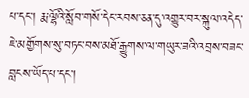པ་དང་། རྨ་ལྷོའི་སློབ་གསོ་དེང་རབས་ཅན་དུ་འགྱུར་བར་སྐུལ་འདེད་ཇེ་མགྱོགས་སུ་བཏང་བས་མཐོ་རྒྱུགས་ལ་གཡུར་ཟའི་འབྲས་བཟང་བླངས་ཡོད་པ་དང་།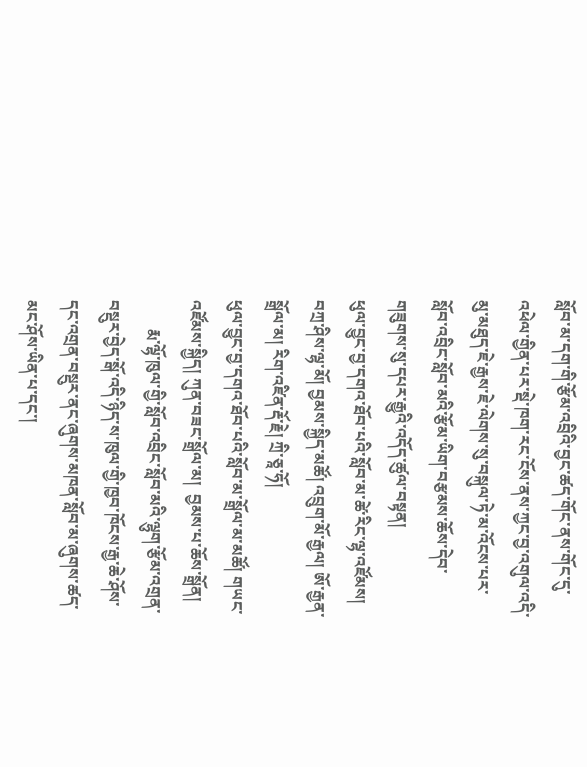སློབ་མ་དག་གི་རྩོམ་འབྲིའི་བྱང་ཚད་གོང་ནས་གོང་དུ་འཕེལ་གྱིན་པར་སྡེ་ཁག་རང་ངོས་ནས་ཀྱང་བྱ་འགུལ་འདི་མུ་མཐུད་ཇེ་རྒྱས་ཇེ་ལེགས་སུ་བསྐུལ་ཏེ་མ་འོངས་པར་སློབ་འབྲིང་སློབ་མའི་རྩོམ་ཡིག་བརྩམས་ཆོས་དེབ་གཟུགས་སུ་དཔར་རྒྱུའི་འདོད་ཚུལ་བསྟན།
ཕུལ་བྱུང་བྱ་དགའ་ཐོབ་པའི་སློབ་མ་ཚེ་རིང་ལྷ་འཛོམས། བཀྲ་ཤིས་ལྷ་མོ། བྱམས་སྐྱིད་མཚོ། འབྲུག་མོ་རྒྱལ། ཨོ་རྒྱན་སྒྲོལ་མ། རིག་འཛིན་རྡོ་རྗེ། ཀྲི་ཅཱ་ཧོ།
ཕུལ་བྱུང་བྱ་དགའ་ཐོབ་པའི་སློབ་མ་སྒྲོལ་མ་མཚོ། གཡང་འཛོམས་སྐྱིད། ཀུན་བཟང་སྒྲོལ་མ།  བྱམས་པ་ཆོས་སྒྲོན།
       རྨ་ལྷོ་ཁུལ་གྱི་སློབ་འབྲིང་སློབ་མའི་ལྷུག་རྩོམ་འགྲན་བསྡུར་བྱེད་སྒོ་འདི་ཉིད་ས་ཁུལ་གྱི་ཁྱབ་ཁོངས་རྒྱ་ཆེ་ཤོས་དང་འགྲན་བསྡུར་ནང་ཞུགས་མཁན་སློབ་མ་ཞུགས་ཚད་མང་ཤོས་ཡིན་པ་དང་།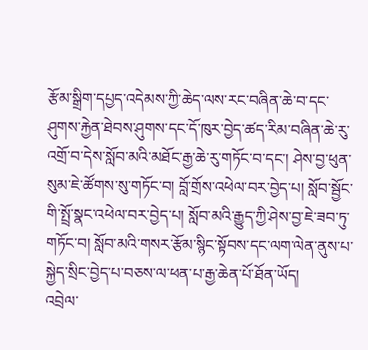རྩོམ་སྒྲིག་དཔྱད་འདེམས་ཀྱི་ཆེད་ལས་རང་བཞིན་ཆེ་བ་དང་ཤུགས་རྐྱེན་ཐེབས་ཤུགས་དང་དོ་ཁུར་བྱེད་ཚད་རིམ་བཞིན་ཆེ་རུ་འགྲོ་བ་དེས་སློབ་མའི་མཐོང་རྒྱ་ཆེ་རུ་གཏོང་བ་དང་། ཤེས་བྱ་ཕུན་སུམ་ཇེ་ཚོགས་སུ་གཏོང་བ། བློ་གྲོས་འཕེལ་བར་བྱེད་པ། སློབ་སྦྱོང་གི་སྤྲོ་སྣང་འཕེལ་བར་བྱེད་པ། སློབ་མའི་རྒྱུད་ཀྱི་ཤེས་བྱ་ཇེ་ཟབ་ཏུ་གཏོང་བ། སློབ་མའི་གསར་རྩོམ་སྙིང་སྟོབས་དང་ལག་ལེན་ནུས་པ་སྐྱེད་སྲིང་བྱེད་པ་བཅས་ལ་ཕན་པ་རྒྱ་ཆེན་པོ་ཐོན་ཡོད།
འབྲེལ་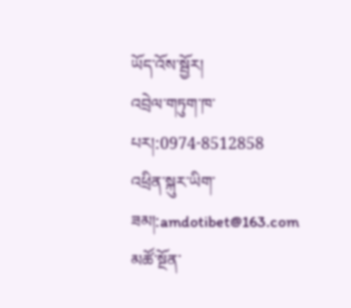ཡོད་འོས་སྦྱོར།
འབྲེལ་གཏུག་ཁ་པར།:0974-8512858
འཕྲིན་སྐུར་ཡིག་ཟམ།:amdotibet@163.com
མཚོ་སྔོན་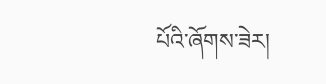པོའི་ཞོགས་ཟེར།